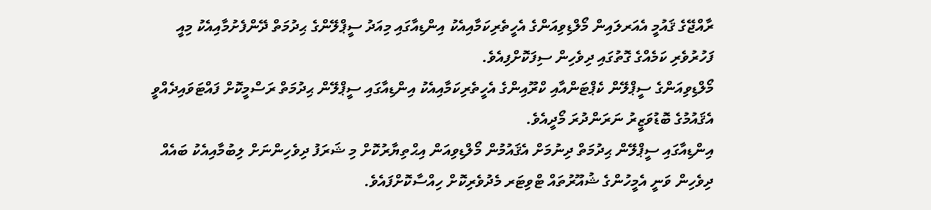ރާއްޖޭގެ ޤައުމީ އެއަރލައިން މޯލްޑިވިއަންގެ އެހީތެރިކަމާއިއެކު އިންޑިއާގައި މިއަދު ސީޕްލޭންގެ ޙިދުމަތް ދޭންފެށުމާއިއެކު މިއީ ފަހުރުވެރި ކަމެއްގެ ގޮތުގައި ދިވެހިން ސިފަކޮށްފިއެވެ.
މޯލްޑިވިއަންގެ ސީޕްލޭން ކެޕްޓަންއާއި ކްރޫއިންގެ އެހީތެރިކަމާއިއެކު އިންޑިއާގައި ސީޕްލޭން ޙިދުމަތް ރަސްމީކޮށް ފައްޓަވައިދެއްވީ އެޤައުމުގެ ބޮޑުވަޒީރު ނަރަންދުރަ މޯދީއެވެ.
އިންޑިއާގައި ސީޕްލޭން ޙިދުމަތް ދިނުމަށް އެޤައުމުން މޯލްޑިވިއަން އިޙްތިޔާރުކޮށް މި ޝަރަފު ދިވެހިންނަށް ލިބުމާއިއެކު ބައެއް ދިވެހިން ވަނީ އެމީހުންގެ ޝުއޫރުތައް ޓްވިޓަރ މެދުވެރިކޮށް ހިއްސާކޮށްފައެވެ.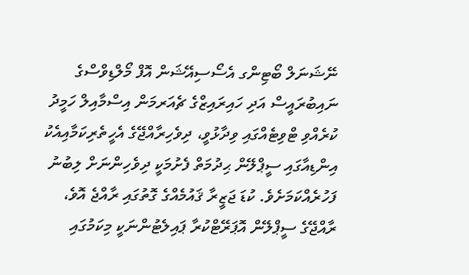ނޭޝަނަލް ބޯޓިންގ އެސޯސިއޭޝަން އޮފް މޯލްޑިވްސްގެ ނައިބުރައީސް އަދި ހައިރައިޒްގެ ޗެއަރމަން އިސްމާއިލް ހަމީދު ކުރެއްވި ޓްވިޓެއްގައި ވިދާޅުވީ، ދިވެހިރާއްޖޭގެ އެހީތެރިކަމާއިއެކު އިންޑިއާގައި ސީޕްލޭން ޙިދުމަތް ފެށުމަކީ ދިވެހިންނަށް ލިބުނު ފަހުރެއްކަމަށެވެ. ކުޑަ ޖަޒީރާ ޤައުމެއްގެ ގޮތުގައި ރާއްޖެ އޮވެ، ރާއްޖޭގެ ސީޕްލޭން އޮޕަރޭޓްކުރާ ޕައިލެޓުންނަކީ މިކަމުގައި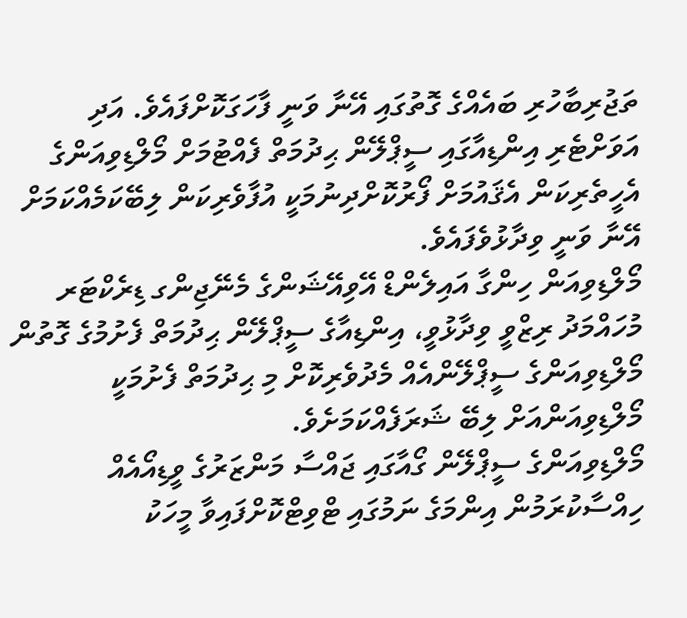ތަޖުރިބާހުރި ބައެއްގެ ގޮތުގައި އޭނާ ވަނީ ފާހަގަކޮށްފައެވެ. އަދި އަވަށްޓެރި އިންޑިއާގައި ސީޕްލޭން ޙިދުމަތް ފެއްޓުމަށް މޯލްޑިވިއަންގެ އެހީތެރިކަން އެޤައުމަށް ފޯރުކޮށްދިނުމަކީ އުފާވެރިކަން ލިބޭކަމެއްކަމަށް އޭނާ ވަނީ ވިދާޅުވެފައެވެ.
މޯލްޑިވިއަން ހިންގާ އައިލެންޑް އޭވިއޭޝަންގެ މެނޭޖިންގ ޑިރެކްޓަރ މުހައްމަދު ރިޒްވީ ވިދާޅުވީ، އިންޑިއާގެ ސީޕްލޭން ޙިދުމަތް ފެށުމުގެ ގޮތުން މޯލްޑިވިއަންގެ ސީޕްލޭންއެއް މެދުވެރިކޮށް މި ޙިދުމަތް ފެށުމަކީ މޯލްޑިވިއަންއަށް ލިބޭ ޝަރަފެއްކަމަށެވެ.
މޯލްޑިވިއަންގެ ސީޕްލޭން ގޯއާގައި ޖައްސާ މަންޒަރުގެ ވީޑިއޯއެއް ހިއްސާކުރަމުން އިންމަގެ ނަމުގައި ޓްވިޓްކޮށްފައިވާ މީހަކު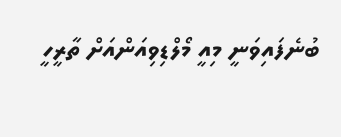ބުނެފައިވަނީ މިއީ މޯލްޑިވިއަންއަށް ތާރީހީ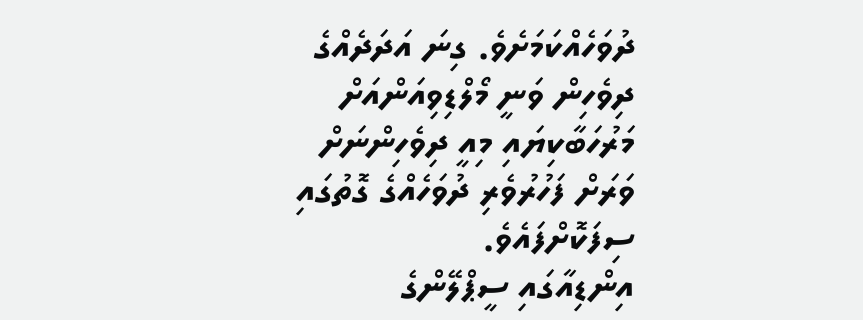ދުވަހެއްކަމަށެވެ. ގިނަ އަދަދެއްގެ ދިވެހިން ވަނީ މޯލްޑިވިއަންއަށް މަރުހަބާކިޔައި މިއީ ދިވެހިންނަށް ވަރަށް ފަހުރުވެރި ދުވަހެއްގެ ގޮތުގައި ސިފަކޮށްފައެވެ.
އިންޑިއާގައި ސީޕްލޭންގެ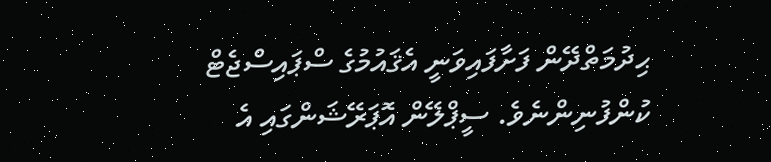ޙިދުމަތްދޭން ފަށާފައިވަނީ އެޤައުމުގެ ސްޕައިސްޖެޓް ކުންފުނިންނެވެ. ސީޕްލޭން އޮޕަރޭޝަންގައި އެ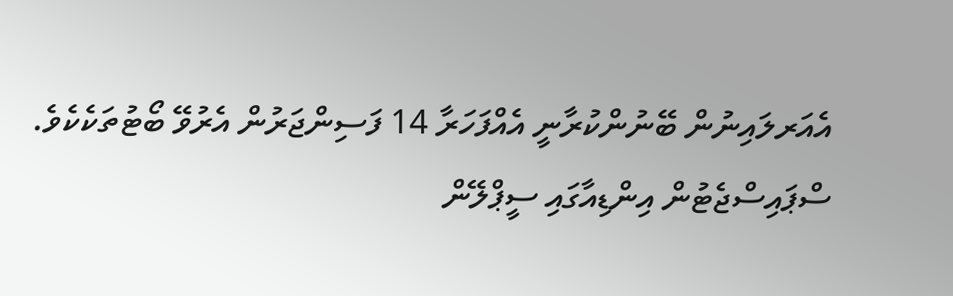އެއަރލައިނުން ބޭނުންކުރާނީ އެއްފަހަރާ 14 ފަސިންޖަރުން އެރުވޭ ބޯޓުތަކެކެވެ.
ސްޕައިސްޖެޓުން އިންޑިއާގައި ސީޕްލޭން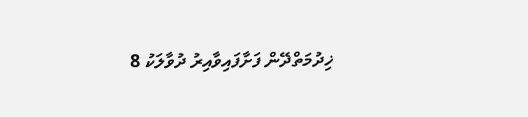ޚިދުމަތްދޭން ފަށާފައިވާއިރު ދުވާލަކު 8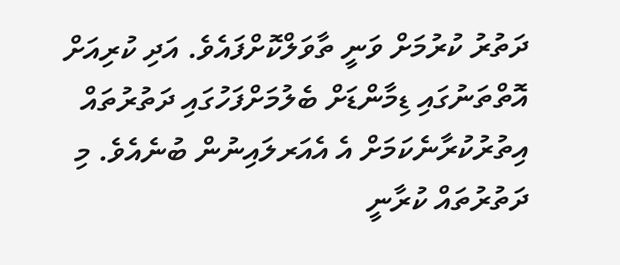ދަތުރު ކުރުމަށް ވަނީ ތާވަލްކޮށްފައެވެ. އަދި ކުރިއަށް އޮތްތަނުގައި ޑިމާންޑަށް ބެލުމަށްފަހުގައި ދަތުރުތައް އިތުރުކުރާނެކަމަށް އެ އެއަރލައިނުން ބުނެއެވެ. މި ދަތުރުތައް ކުރާނީ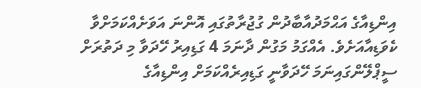އިންޑިއާގެ އަޙްމަދުއާބާދުން ގުޖުރާތުގައި އޮންނަ އަވަށެއްކަމަށްވާ ކެވަޑިއާއަށެވެ. އެއްގަމު މަގުން ދާނަމަ 4 ގަޑިއިރު ހޭދަވާ މި ދަތުރަށް ސީޕްލޭންގައިނަމަ ހޭދަވާނީ ގަޑިއިރެއްކަމަށް އިންޑިއާގެ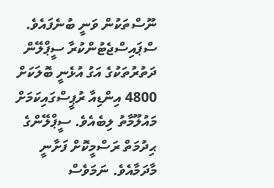ނޫސްތަކުން ވަނީ ބުނެފައެވެ.
ސްޕައިސްޖެޓުންކުރާ ސީޕްލޭން ދަތުރުތަކުގެ އަގު އުޅެނީ ބޮލަކަށް 4800 އިންޑިއާ ރުޕީސްގައިކަމަށް މައުލޫމާތު ލިބެއެވެ. ސީޕްލޭންގެ ޙިދުމަތް ރަސްމީކޮށް ފަށާނީ މާދަމާއެވެ. ނަމަވެސް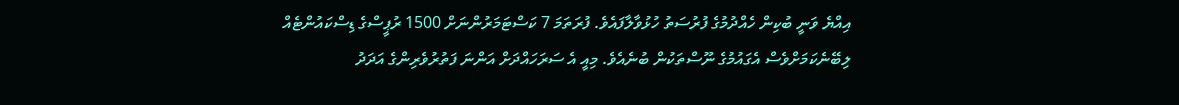އިއްޔެ ވަނީ ބުކިން ހެއްދުމުގެ ފުރުސަތު ހުޅުވާލާފައެވެ. ފުރަތަމަ 7 ކަސްޓަމަރުންނަށް 1500 ރުޕީސްގެ ޑިސްކައުންޓެއް ލިބޭނެކަމަށްވެސް އެގައުމުގެ ނޫސްތަކުން ބުނެއެވެ. މިއީ އެ ސަރަހައްދަށް އަންނަ ފަތުރުވެރިންގެ އަދަދު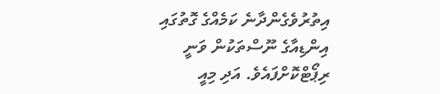އިތުރުވެގެންދާނެ ކަމެއްގެ ގޮތުގައި އިންޑިއާގެ ނޫސްތަކުން ވަނީ ރިޕޯޓްކޮށްފައެވެ. އަދި މިއީ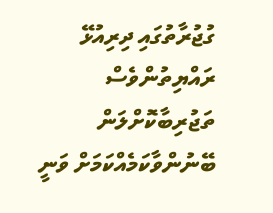ގުޖުރާތުގައި ދިރިއުޅޭ ރައްޔިތުންވެސް ތަޖުރިބާކޮށްލަން ބޭނުންވާކަމެއްކަމަށް ވަނީ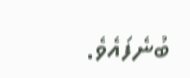ބުނެފައެވެ.